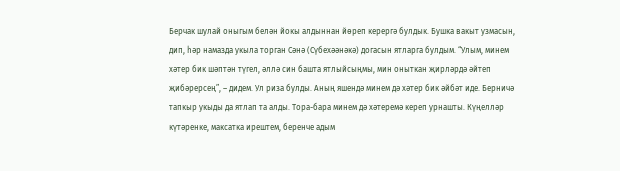Берчак шулай оныгым белән йокы алдыннан йөреп керергә булдык. Бушка вакыт узмасын, дип, һәр намазда укыла торган Сәнә (Сүбехәәнәкә) догасын ятларга булдым. “Улым, минем хәтер бик шәптән түгел, әллә син башта ятлыйсыңмы, мин оныткан җирләрдә әйтеп җибәрерсең”, – дидем. Ул риза булды. Аның яшендә минем дә хәтер бик әйбәт иде. Берничә тапкыр укыды да ятлап та алды. Тора-бара минем дә хәтеремә кереп урнашты. Күңелләр күтәренке, максатка ирештем, беренче адым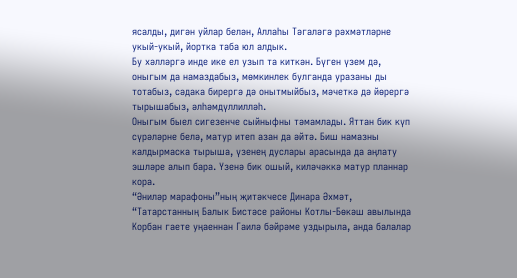ясалды, дигән уйлар белән, Аллаһы Тәгаләгә рәхмәтләрне укый-укый, йортка таба юл алдык.
Бу хәлләргә инде ике ел узып та киткән. Бүген үзем дә, оныгым да намаздабыз, мөмкинлек булганда уразаны ды тотабыз, сәдака бирергә дә онытмыйбыз, мәчеткә дә йөрергә тырышабыз, әлһәмдүллилләһ.
Оныгым быел сигезенче сыйныфны тәмамлады. Яттан бик күп сүрәләрне белә, матур итеп азан да әйтә. Биш намазны калдырмаска тырыша, үзенең дуслары арасында да аңлату эшләре алып бара. Үзенә бик ошый, киләчәккә матур планнар кора.
“Әниләр марафоны”ның җитәкчесе Динара Әхмәт, “Татарстанның Балык Бистәсе районы Котлы-Бөкәш авылында Корбан гаете уңаеннан Гаилә бәйрәме уздырыла, анда балалар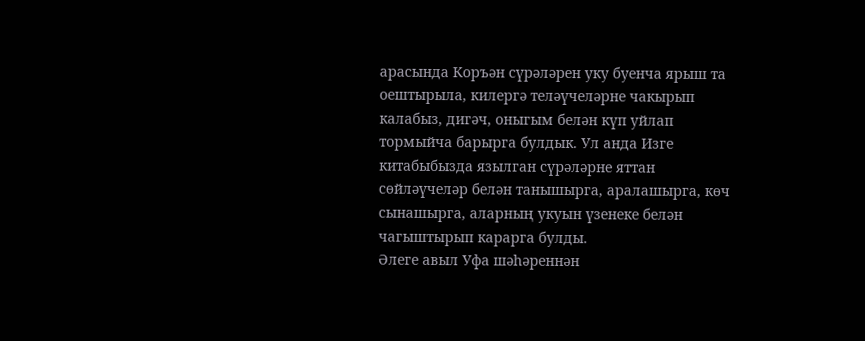арасында Коръән сүрәләрен уку буенча ярыш та оештырыла, килергә теләүчеләрне чакырып калабыз, дигәч, оныгым белән күп уйлап тормыйча барырга булдык. Ул анда Изге китабыбызда язылган сүрәләрне яттан сөйләүчеләр белән танышырга, аралашырга, көч сынашырга, аларның укуын үзенеке белән чагыштырып карарга булды.
Әлеге авыл Уфа шәһәреннән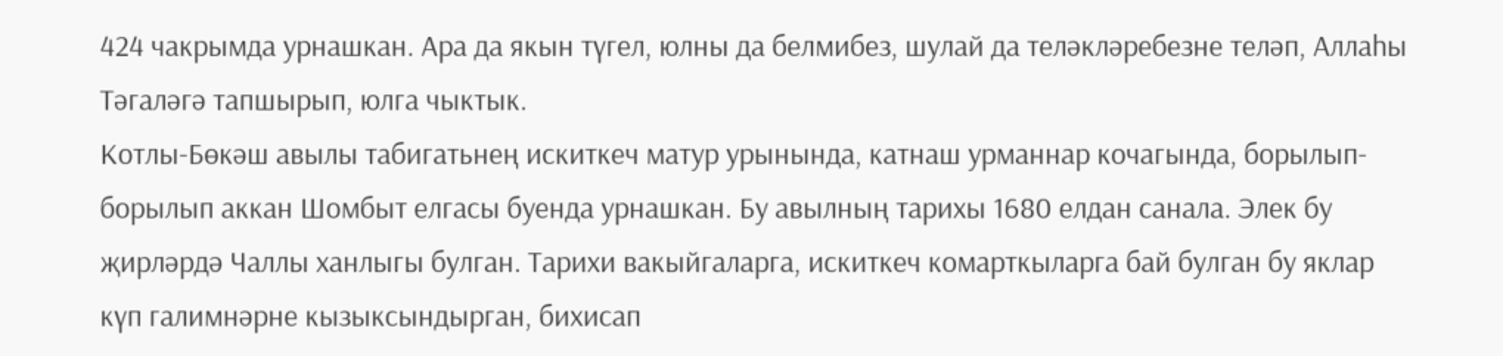424 чакрымда урнашкан. Ара да якын түгел, юлны да белмибез, шулай да теләкләребезне теләп, Аллаһы Тәгаләгә тапшырып, юлга чыктык.
Котлы-Бөкәш авылы табигатьнең искиткеч матур урынында, катнаш урманнар кочагында, борылып-борылып аккан Шомбыт елгасы буенда урнашкан. Бу авылның тарихы 1680 елдан санала. Элек бу җирләрдә Чаллы ханлыгы булган. Тарихи вакыйгаларга, искиткеч комарткыларга бай булган бу яклар күп галимнәрне кызыксындырган, бихисап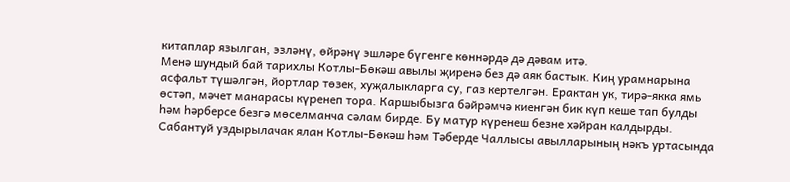китаплар язылган, эзләнү, өйрәнү эшләре бүгенге көннәрдә дә дәвам итә.
Менә шундый бай тарихлы Котлы-Бөкәш авылы җиренә без дә аяк бастык. Киң урамнарына асфальт түшәлгән, йортлар төзек, хуҗалыкларга су, газ кертелгән. Ерактан ук, тирә-якка ямь өстәп, мәчет манарасы күренеп тора. Каршыбызга бәйрәмчә киенгән бик күп кеше тап булды һәм һәрберсе безгә мөселманча сәлам бирде. Бу матур күренеш безне хәйран калдырды.
Сабантуй уздырылачак ялан Котлы-Бөкәш һәм Тәберде Чаллысы авылларының нәкъ уртасында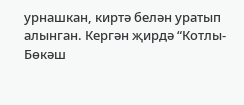урнашкан, киртә белән уратып алынган. Кергән җирдә “Котлы-Бөкәш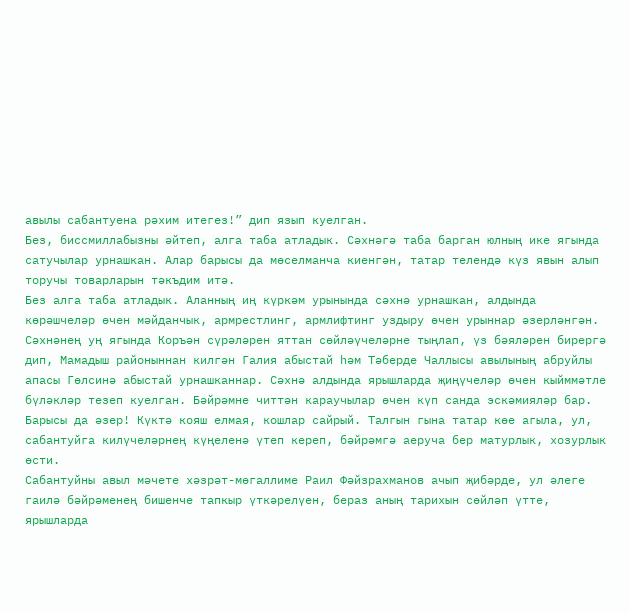авылы сабантуена рәхим итегез!” дип язып куелган.
Без, биссмиллабызны әйтеп, алга таба атладык. Сәхнәгә таба барган юлның ике ягында сатучылар урнашкан. Алар барысы да мөселманча киенгән, татар телендә күз явын алып торучы товарларын тәкъдим итә.
Без алга таба атладык. Аланның иң күркәм урынында сәхнә урнашкан, алдында көрәшчеләр өчен мәйданчык, армрестлинг, армлифтинг уздыру өчен урыннар әзерләнгән. Сәхнәнең уң ягында Коръән сүрәләрен яттан сөйләүчеләрне тыңлап, үз бәяләрен бирергә дип, Мамадыш районыннан килгән Галия абыстай һәм Тәберде Чаллысы авылының абруйлы апасы Гөлсинә абыстай урнашканнар. Сәхнә алдында ярышларда җиңүчеләр өчен кыйммәтле бүләкләр тезеп куелган. Бәйрәмне читтән караучылар өчен күп санда эскәмияләр бар. Барысы да әзер! Күктә кояш елмая, кошлар сайрый. Талгын гына татар көе агыла, ул, сабантуйга килүчеләрнең күңеленә үтеп кереп, бәйрәмгә аеруча бер матурлык, хозурлык өсти.
Сабантуйны авыл мәчете хәзрәт-мөгаллиме Раил Фәйзрахманов ачып җибәрде, ул әлеге гаилә бәйрәменең бишенче тапкыр үткәрелүен, бераз аның тарихын сөйләп үтте, ярышларда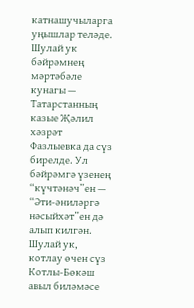катнашучыларга уңышлар теләде. Шулай ук бәйрәмнең мәртәбәле кунагы — Татарстанның казые Җәлил хәзрәт Фазлыевка да сүз бирелде. Ул бәйрәмгә үзенең “күчтәнәч”ен — “Әти-әниләргә нәсыйхәт”ен дә алып килгән. Шулай ук, котлау өчен сүз Котлы-Бөкәш авыл биләмәсе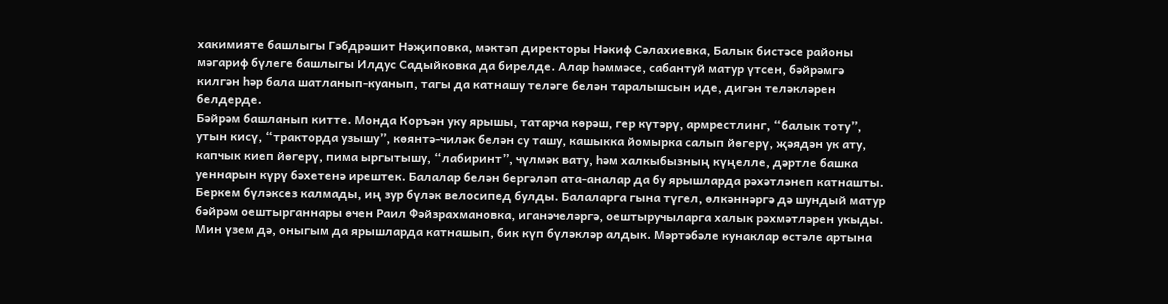хакимияте башлыгы Гәбдрәшит Нәҗиповка, мәктәп директоры Нәкиф Сәлахиевка, Балык бистәсе районы мәгариф бүлеге башлыгы Илдус Садыйковка да бирелде. Алар һәммәсе, сабантуй матур үтсен, бәйрәмгә килгән һәр бала шатланып-куанып, тагы да катнашу теләге белән таралышсын иде, дигән теләкләрен белдерде.
Бәйрәм башланып китте. Монда Коръән уку ярышы, татарча көрәш, гер күтәрү, армрестлинг, “балык тоту”, утын кисү, “тракторда узышу”, көянтә-чиләк белән су ташу, кашыкка йомырка салып йөгерү, җәядән ук ату, капчык киеп йөгерү, пима ыргытышу, “лабиринт”, чүлмәк вату, һәм халкыбызның күңелле, дәртле башка уеннарын күрү бәхетенә ирештек. Балалар белән бергәләп ата-аналар да бу ярышларда рәхәтләнеп катнашты. Беркем бүләксез калмады, иң зур бүләк велосипед булды. Балаларга гына түгел, өлкәннәргә дә шундый матур бәйрәм оештырганнары өчен Раил Фәйзрахмановка, иганәчеләргә, оештыручыларга халык рәхмәтләрен укыды.
Мин үзем дә, оныгым да ярышларда катнашып, бик күп бүләкләр алдык. Мәртәбәле кунаклар өстәле артына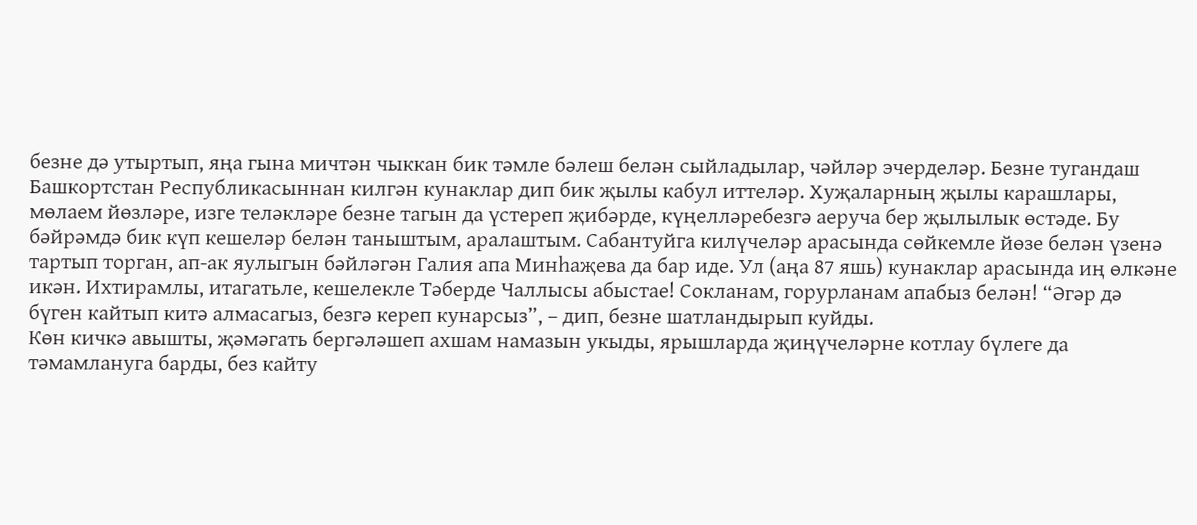безне дә утыртып, яңа гына мичтән чыккан бик тәмле бәлеш белән сыйладылар, чәйләр эчерделәр. Безне тугандаш Башкортстан Республикасыннан килгән кунаклар дип бик җылы кабул иттеләр. Хуҗаларның җылы карашлары, мөлаем йөзләре, изге теләкләре безне тагын да үстереп җибәрде, күңелләребезгә аеруча бер җылылык өстәде. Бу бәйрәмдә бик күп кешеләр белән таныштым, аралаштым. Сабантуйга килүчеләр арасында сөйкемле йөзе белән үзенә тартып торган, ап-ак яулыгын бәйләгән Галия апа Минһаҗева да бар иде. Ул (аңа 87 яшь) кунаклар арасында иң өлкәне икән. Ихтирамлы, итагатьле, кешелекле Тәберде Чаллысы абыстае! Сокланам, горурланам апабыз белән! “Әгәр дә бүген кайтып китә алмасагыз, безгә кереп кунарсыз”, – дип, безне шатландырып куйды.
Көн кичкә авышты, җәмәгать бергәләшеп ахшам намазын укыды, ярышларда җиңүчеләрне котлау бүлеге да тәмамлануга барды, без кайту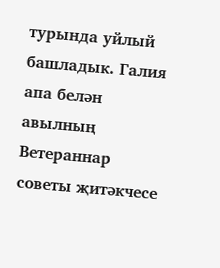турында уйлый башладык. Галия апа белән авылның Ветераннар советы җитәкчесе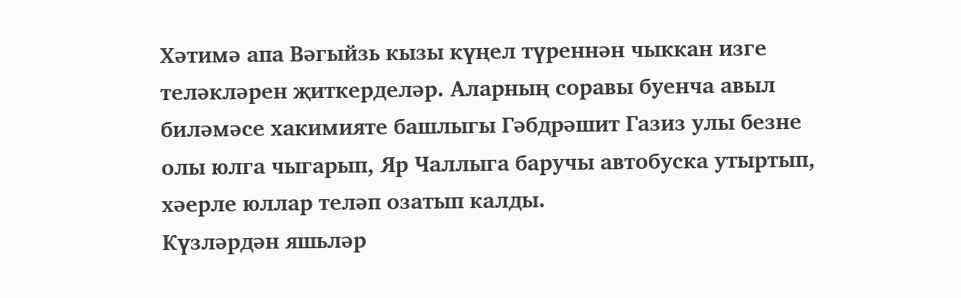Хәтимә апа Вәгыйзь кызы күңел түреннән чыккан изге теләкләрен җиткерделәр. Аларның соравы буенча авыл биләмәсе хакимияте башлыгы Гәбдрәшит Газиз улы безне олы юлга чыгарып, Яр Чаллыга баручы автобуска утыртып, хәерле юллар теләп озатып калды.
Күзләрдән яшьләр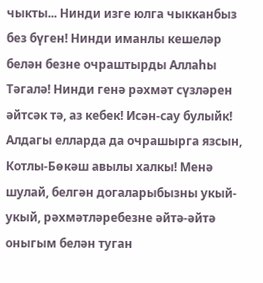чыкты... Нинди изге юлга чыкканбыз без бүген! Нинди иманлы кешеләр белән безне очраштырды Аллаһы Тәгалә! Нинди генә рәхмәт сүзләрен әйтсәк тә, аз кебек! Исән-сау булыйк! Алдагы елларда да очрашырга язсын, Котлы-Бөкәш авылы халкы! Менә шулай, белгән догаларыбызны укый-укый, рәхмәтләребезне әйтә-әйтә оныгым белән туган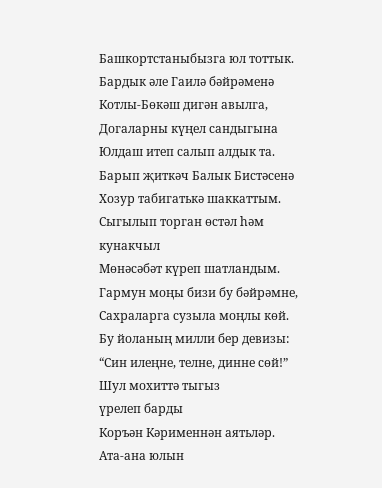Башкортстаныбызга юл тоттык.
Бардык әле Гаилә бәйрәменә
Котлы-Бөкәш дигән авылга,
Догаларны күңел сандыгына
Юлдаш итеп салып алдык та.
Барып җиткәч Балык Бистәсенә
Хозур табигатькә шаккаттым.
Сыгылып торган өстәл һәм
кунакчыл
Мөнәсәбәт күреп шатландым.
Гармун моңы бизи бу бәйрәмне,
Сахраларга сузыла моңлы көй.
Бу йоланың милли бер девизы:
“Син илеңне, телне, динне сөй!”
Шул мохиттә тыгыз
үрелеп барды
Коръән Кәрименнән аятьләр.
Ата-ана юлын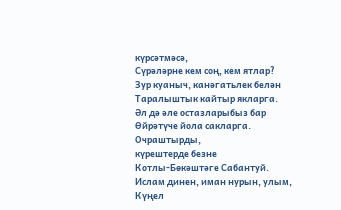күрсәтмәсә,
Сүрәләрне кем соң, кем ятлар?
Зур куаныч, канәгатьлек белән
Таралыштык кайтыр якларга.
Әл дә әле остазларыбыз бар
Өйрәтүче йола сакларга.
Очраштырды,
күрештерде безне
Котлы-Бөкәштәге Сабантуй.
Ислам динен, иман нурын, улым,
Күңел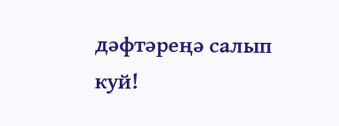дәфтәреңә салып куй!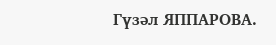Гүзәл ЯППАРОВА.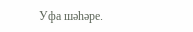Уфа шәһәре.